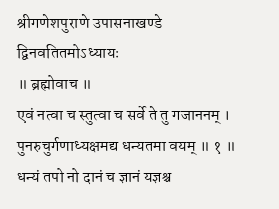श्रीगणेशपुराणे उपासनाखण्डे द्विनवतितमोऽध्यायः
॥ ब्रह्मोवाच ॥
एवं नत्वा च स्तुत्वा च सर्वे ते तु गजाननम् ।
पुनरुचुर्गणाध्यक्षमद्य धन्यतमा वयम् ॥ १ ॥
धन्यं तपो नो दानं च ज्ञानं यज्ञश्च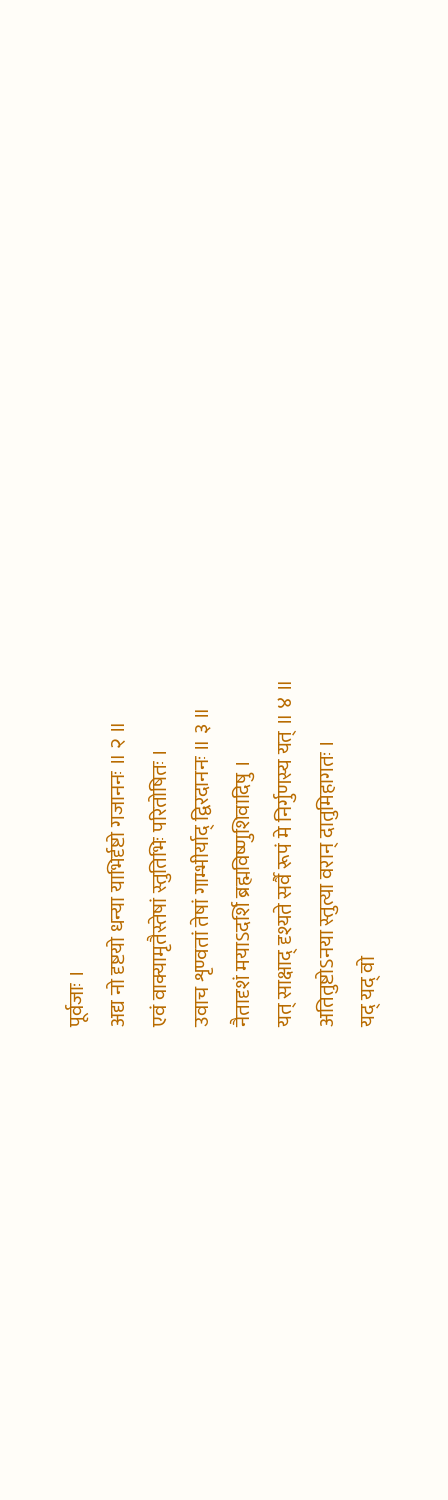पूर्वजाः ।
अद्य नो दृष्टयो धन्या याभिर्दृष्टो गजाननः ॥ २ ॥
एवं वाक्यामृतैस्तेषां स्तुतिभिः परितोषितः ।
उवाच शृण्वतां तेषां गाम्भीर्याद् द्विरदाननः ॥ ३ ॥
नैतादृशं मयाऽदर्शि ब्रह्मविष्णुशिवादिषु ।
यत् साक्षाद् दृश्यते सर्वै रूपं मे निर्गुणस्य यत् ॥ ४ ॥
अतितुष्टोऽनया स्तुत्या वरान् दातुमिहागतः ।
यद् यद् वो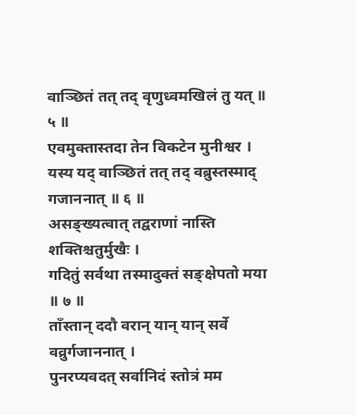वाञ्छितं तत् तद् वृणुध्वमखिलं तु यत् ॥ ५ ॥
एवमुक्तास्तदा तेन विकटेन मुनीश्वर ।
यस्य यद् वाञ्छितं तत् तद् वब्रुस्तस्माद् गजाननात् ॥ ६ ॥
असङ्ख्यत्वात् तद्वराणां नास्ति शक्तिश्चतुर्मुखैः ।
गदितुं सर्वथा तस्मादुक्तं सङ्क्षेपतो मया ॥ ७ ॥
ताँस्तान् ददौ वरान् यान् यान् सर्वे वव्रुर्गजाननात् ।
पुनरप्यवदत् सर्वानिदं स्तोत्रं मम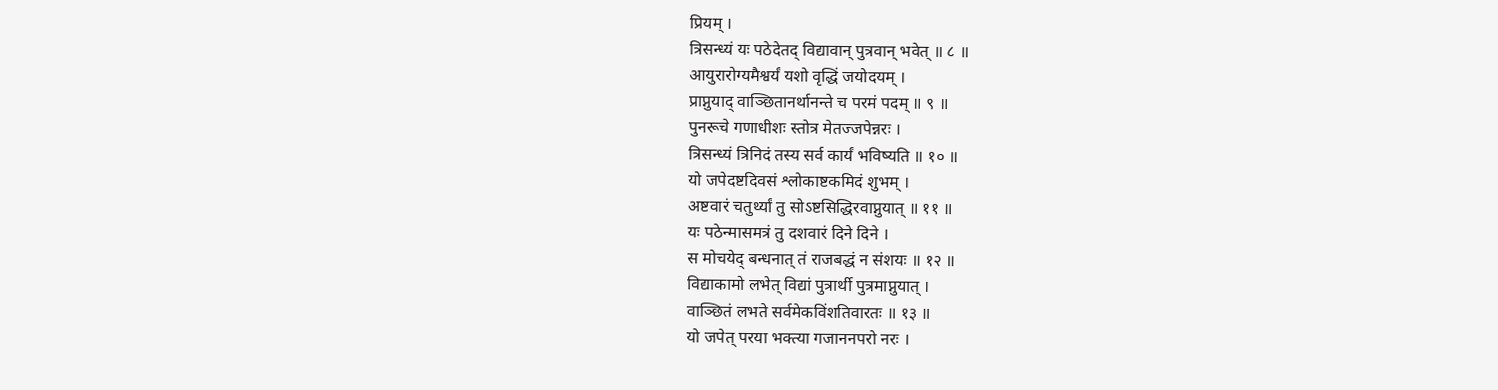प्रियम् ।
त्रिसन्ध्यं यः पठेदेतद् विद्यावान् पुत्रवान् भवेत् ॥ ८ ॥
आयुरारोग्यमैश्वर्यं यशो वृद्धिं जयोदयम् ।
प्राप्नुयाद् वाञ्छितानर्थानन्ते च परमं पदम् ॥ ९ ॥
पुनरूचे गणाधीशः स्तोत्र मेतज्जपेन्नरः ।
त्रिसन्ध्यं त्रिनिदं तस्य सर्व कार्यं भविष्यति ॥ १० ॥
यो जपेदष्टदिवसं श्लोकाष्टकमिदं शुभम् ।
अष्टवारं चतुर्थ्यां तु सोऽष्टसिद्धिरवाप्नुयात् ॥ ११ ॥
यः पठेन्मासमत्रं तु दशवारं दिने दिने ।
स मोचयेद् बन्धनात् तं राजबद्धं न संशयः ॥ १२ ॥
विद्याकामो लभेत् विद्यां पुत्रार्थी पुत्रमाप्नुयात् ।
वाञ्छितं लभते सर्वमेकविंशतिवारतः ॥ १३ ॥
यो जपेत् परया भक्त्या गजाननपरो नरः ।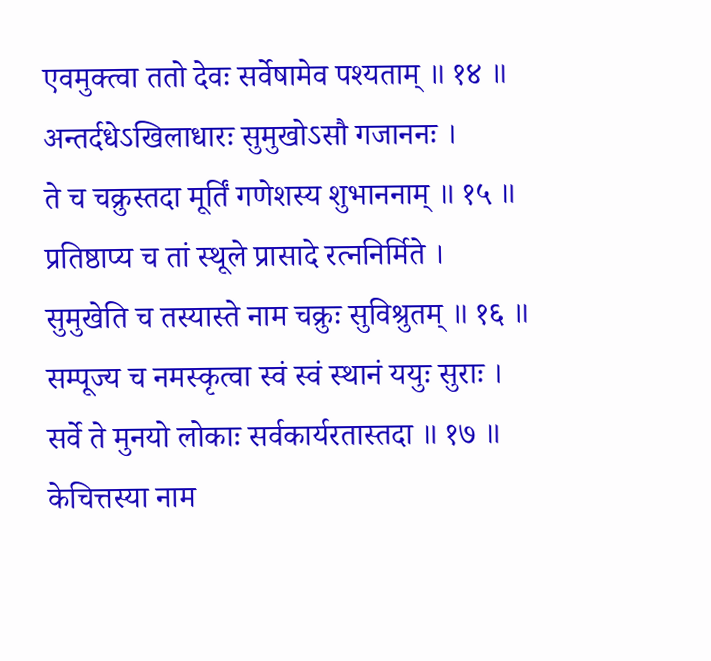एवमुक्त्वा ततो देवः सर्वेषामेव पश्यताम् ॥ १४ ॥
अन्तर्दधेऽखिलाधारः सुमुखोऽसौ गजाननः ।
ते च चक्रुस्तदा मूर्तिं गणेशस्य शुभाननाम् ॥ १५ ॥
प्रतिष्ठाप्य च तां स्थूले प्रासादे रत्ननिर्मिते ।
सुमुखेति च तस्यास्ते नाम चक्रुः सुविश्रुतम् ॥ १६ ॥
सम्पूज्य च नमस्कृत्वा स्वं स्वं स्थानं ययुः सुराः ।
सर्वे ते मुनयो लोकाः सर्वकार्यरतास्तदा ॥ १७ ॥
केचित्तस्या नाम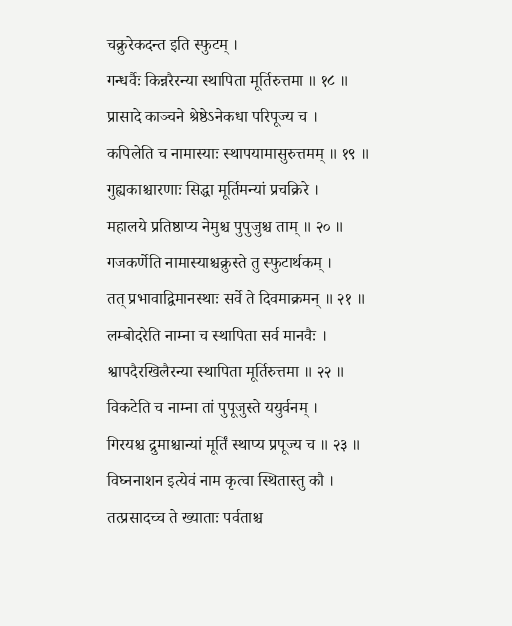चक्रुरेकदन्त इति स्फुटम् ।
गन्धर्वैः किन्नरैरन्या स्थापिता मूर्तिरुत्तमा ॥ १८ ॥
प्रासादे काञ्चने श्रेष्ठेऽनेकधा परिपूज्य च ।
कपिलेति च नामास्याः स्थापयामासुरुत्तमम् ॥ १९ ॥
गुह्यकाश्चारणाः सिद्धा मूर्तिमन्यां प्रचक्रिरे ।
महालये प्रतिष्ठाप्य नेमुश्च पुपुजुश्च ताम् ॥ २० ॥
गजकर्णेति नामास्याश्चक्रुस्ते तु स्फुटार्थकम् ।
तत् प्रभावाद्विमानस्थाः सर्वे ते दिवमाक्रमन् ॥ २१ ॥
लम्बोदरेति नाम्ना च स्थापिता सर्व मानवैः ।
श्वापदैरखिलैरन्या स्थापिता मूर्तिरुत्तमा ॥ २२ ॥
विकटेति च नाम्ना तां पुपूजुस्ते ययुर्वनम् ।
गिरयश्च द्रुमाश्चान्यां मूर्तिं स्थाप्य प्रपूज्य च ॥ २३ ॥
विघ्ननाशन इत्येवं नाम कृत्वा स्थितास्तु कौ ।
तत्प्रसादच्च ते ख्याताः पर्वताश्च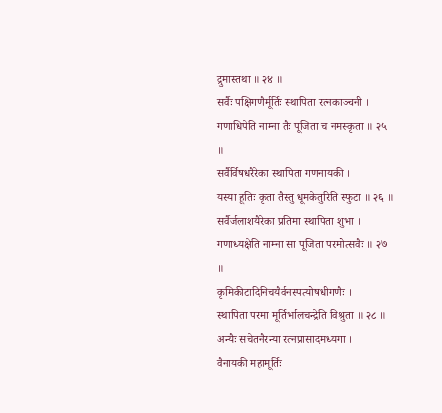द्रुमास्तथा ॥ २४ ॥
सर्वैः पक्षिगणैर्मूर्तिः स्थापिता रत्नकाञ्चनी ।
गणाधिपेति नाम्ना तैः पूजिता च नमस्कृता ॥ २५ ॥
सर्वैर्विषधरैरेका स्थापिता गणनायकी ।
यस्या हूतिः कृता तैस्तु धूमकेतुरिति स्फुटा ॥ २६ ॥
सर्वैर्जलाशयैरेका प्रतिमा स्थापिता शुभा ।
गणाध्यक्षेति नाम्ना सा पूजिता परमोत्सवैः ॥ २७ ॥
कृमिकीटादिनिचयैर्वनस्पत्योषधीगणैः ।
स्थापिता परमा मूर्तिर्भालचन्द्रेति विश्रुता ॥ २८ ॥
अन्यैः सचेतनैरन्या रत्नप्रासादमध्यगा ।
वैनायकी महामूर्तिः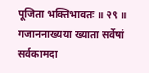पूजिता भक्तिभावतः ॥ २९ ॥
गजाननाख्यया ख्याता सर्वेषां सर्वकामदा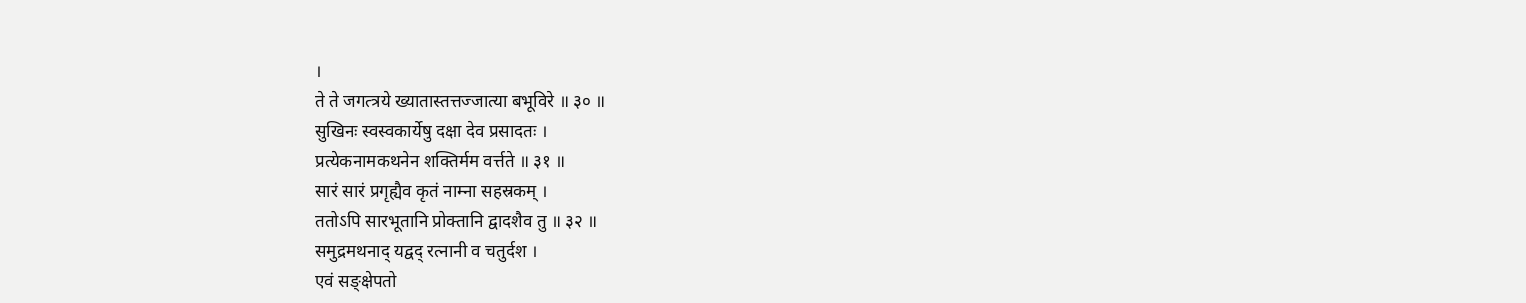।
ते ते जगत्त्रये ख्यातास्तत्तज्जात्या बभूविरे ॥ ३० ॥
सुखिनः स्वस्वकार्येषु दक्षा देव प्रसादतः ।
प्रत्येकनामकथनेन शक्तिर्मम वर्त्तते ॥ ३१ ॥
सारं सारं प्रगृह्यैव कृतं नाम्ना सहस्रकम् ।
ततोऽपि सारभूतानि प्रोक्तानि द्वादशैव तु ॥ ३२ ॥
समुद्रमथनाद् यद्वद् रत्नानी व चतुर्दश ।
एवं सङ्क्षेपतो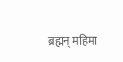ब्रह्मन् महिमा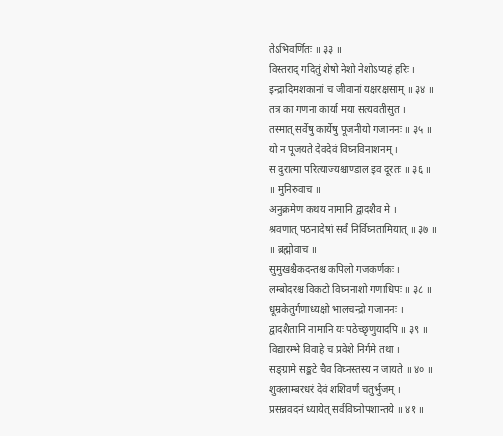तेऽभिवर्णितः ॥ ३३ ॥
विस्तराद् गदितुं शेषो नेशो नेशोऽप्यहं हरिः ।
इन्द्रादिमशकानां च जीवानां यक्षरक्षसाम् ॥ ३४ ॥
तत्र का गणना कार्या मया सत्यवतीसुत ।
तस्मात् सर्वेषु कार्येषु पूजनीयो गजाननः ॥ ३५ ॥
यो न पूजयते देवदेवं विघ्नविनाशनम् ।
स दुरात्मा परित्याज्यश्चाण्डाल इव दूरतः ॥ ३६ ॥
॥ मुनिरुवाच ॥
अनुक्रमेण कथय नामानि द्वादशैव मे ।
श्रवणात् पठनादेषां सर्वं निर्विघ्नतामियात् ॥ ३७ ॥
॥ ब्रह्मोवाच ॥
सुमुखश्चैकदन्तश्च कपिलो गजकर्णकः ।
लम्बोदरश्च विकटो विघ्ननाशो गणाधिपः ॥ ३८ ॥
धूम्रकेतुर्गणाध्यक्षो भालचन्द्रो गजाननः ।
द्वादशैतानि नामानि यः पठेच्छृणुयादपि ॥ ३९ ॥
विद्यारम्भे विवाहे च प्रवेशे निर्गमे तथा ।
सङ्ग्रामे सङ्कटे चैव विघ्नस्तस्य न जायते ॥ ४० ॥
शुक्लाम्बरधरं देवं शशिवर्णं चतुर्भुजम् ।
प्रसन्नवदनं ध्यायेत् सर्वविघ्नोपशान्तये ॥ ४१ ॥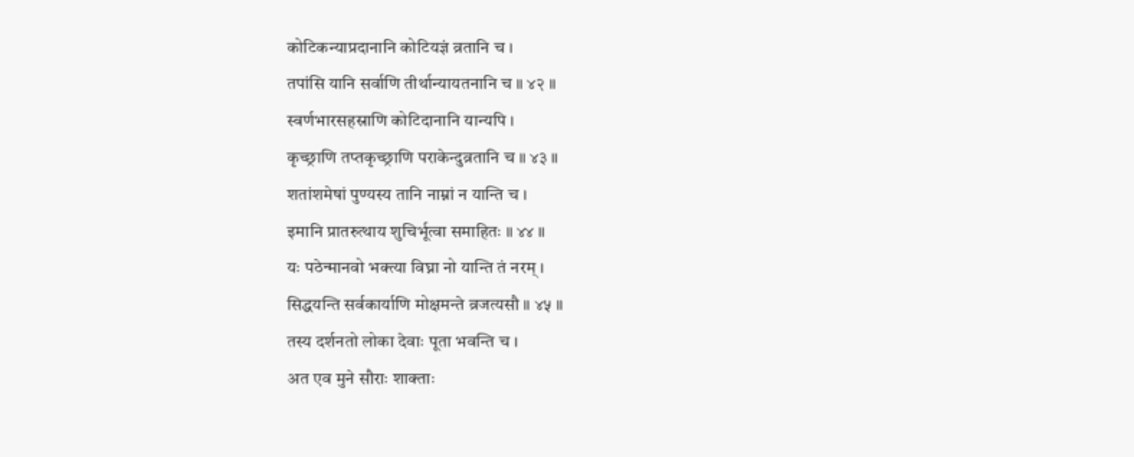कोटिकन्याप्रदानानि कोटियज्ञं व्रतानि च ।
तपांसि यानि सर्वाणि तीर्थान्यायतनानि च ॥ ४२ ॥
स्वर्णभारसहस्राणि कोटिदानानि यान्यपि ।
कृच्छ्राणि तप्तकृच्छ्राणि पराकेन्दुव्रतानि च ॥ ४३ ॥
शतांशमेषां पुण्यस्य तानि नाम्नां न यान्ति च ।
इमानि प्रातरुत्थाय शुचिर्भूत्वा समाहितः ॥ ४४ ॥
यः पठेन्मानवो भक्त्या विघ्ना नो यान्ति तं नरम् ।
सिद्धयन्ति सर्वकार्याणि मोक्षमन्ते व्रजत्यसौ ॥ ४५ ॥
तस्य दर्शनतो लोका देवाः पूता भवन्ति च ।
अत एव मुने सौराः शाक्ताः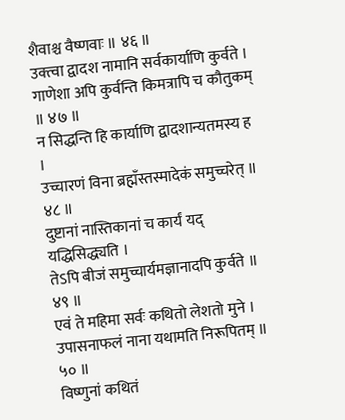शैवाश्च वैष्णवाः ॥ ४६ ॥
उक्त्वा द्वादश नामानि सर्वकार्याणि कुर्वते ।
गाणेशा अपि कुर्वन्ति किमत्रापि च कौतुकम् ॥ ४७ ॥
न सिद्धन्ति हि कार्याणि द्वादशान्यतमस्य ह ।
उच्चारणं विना ब्रह्मँस्तस्मादेकं समुच्चरेत् ॥ ४८ ॥
दुष्टानां नास्तिकानां च कार्यं यद् यद्धिसिद्ध्यति ।
तेऽपि बीजं समुच्चार्यमज्ञानादपि कुर्वते ॥ ४९ ॥
एवं ते महिमा सर्वः कथितो लेशतो मुने ।
उपासनाफलं नाना यथामति निरूपितम् ॥ ५० ॥
विष्णुनां कथितं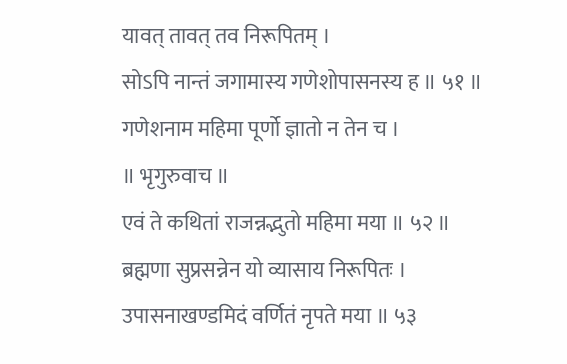यावत् तावत् तव निरूपितम् ।
सोऽपि नान्तं जगामास्य गणेशोपासनस्य ह ॥ ५१ ॥
गणेशनाम महिमा पूर्णो ज्ञातो न तेन च ।
॥ भृगुरुवाच ॥
एवं ते कथितां राजन्नद्भुतो महिमा मया ॥ ५२ ॥
ब्रह्मणा सुप्रसन्नेन यो व्यासाय निरूपितः ।
उपासनाखण्डमिदं वर्णितं नृपते मया ॥ ५३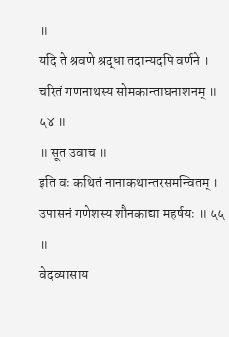॥
यदि ते श्रवणे श्रद्धा तदान्यदपि वर्णने ।
चरितं गणनाथस्य सोमकान्ताघनाशनम् ॥ ५४ ॥
॥ सूत उवाच ॥
इति वः कथितं नानाकथान्तरसमन्वितम् ।
उपासनं गणेशस्य शौनकाद्या महर्षयः ॥ ५५ ॥
वेदव्यासाय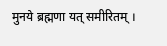मुनये ब्रह्मणा यत् समीरितम् ।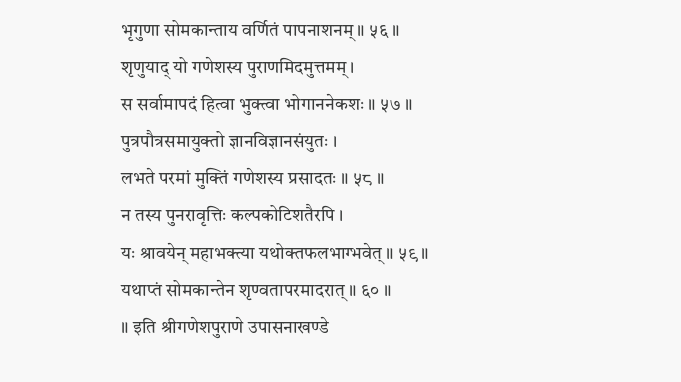भृगुणा सोमकान्ताय वर्णितं पापनाशनम् ॥ ५६ ॥
शृणुयाद् यो गणेशस्य पुराणमिदमुत्तमम् ।
स सर्वामापदं हित्वा भुक्त्वा भोगाननेकशः ॥ ५७ ॥
पुत्रपौत्रसमायुक्तो ज्ञानविज्ञानसंयुतः ।
लभते परमां मुक्तिं गणेशस्य प्रसादतः ॥ ५८ ॥
न तस्य पुनरावृत्तिः कल्पकोटिशतैरपि ।
यः श्रावयेन् महाभक्त्या यथोक्तफलभाग्भवेत् ॥ ५९ ॥
यथाप्तं सोमकान्तेन शृण्वतापरमादरात् ॥ ६० ॥
॥ इति श्रीगणेशपुराणे उपासनाखण्डे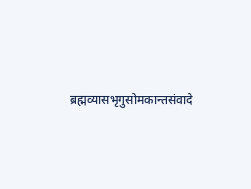ब्रह्मव्यासभृगुसोमकान्तसंवादे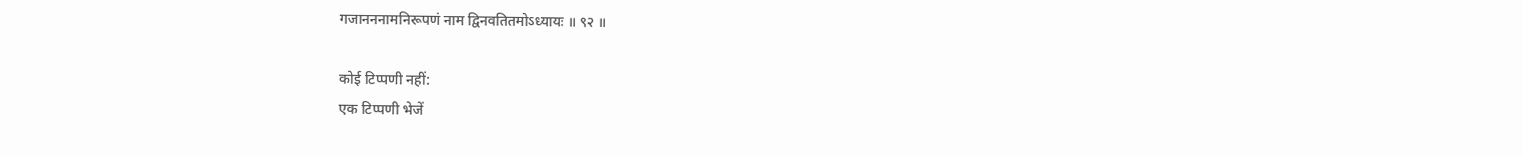गजानननामनिरूपणं नाम द्विनवतितमोऽध्यायः ॥ ९२ ॥

कोई टिप्पणी नहीं:
एक टिप्पणी भेजें